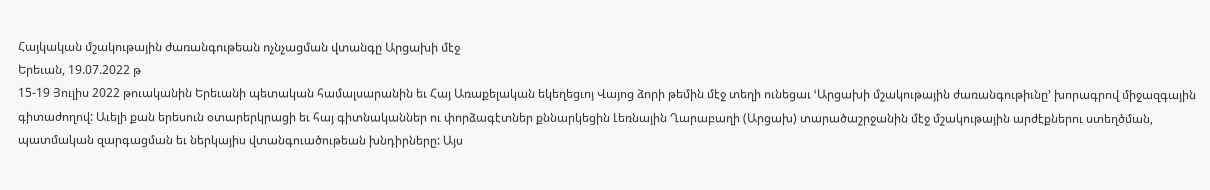Հայկական մշակութային ժառանգութեան ոչնչացման վտանգը Արցախի մէջ
Երեւան, 19.07.2022 թ
15-19 Յուլիս 2022 թուականին Երեւանի պետական համալսարանին եւ Հայ Առաքելական եկեղեցւոյ Վայոց ձորի թեմին մէջ տեղի ունեցաւ ՙԱրցախի մշակութային ժառանգութիւնը՚ խորագրով միջազգային գիտաժողով: Աւելի քան երեսուն օտարերկրացի եւ հայ գիտնականներ ու փորձագէտներ քննարկեցին Լեռնային Ղարաբաղի (Արցախ) տարածաշրջանին մէջ մշակութային արժէքներու ստեղծման, պատմական զարգացման եւ ներկայիս վտանգուածութեան խնդիրները: Այս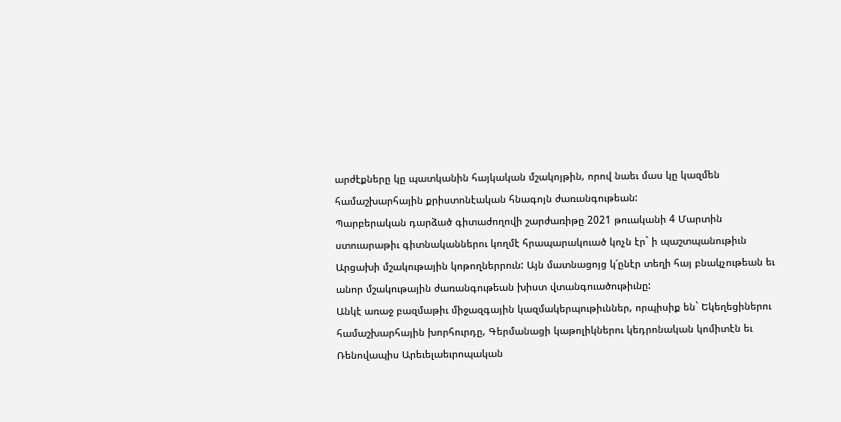արժէքները կը պատկանին հայկական մշակոյթին, որով նաեւ մաս կը կազմեն համաշխարհային քրիստոնէական հնագոյն ժառանգութեան:
Պարբերական դարձած գիտաժողովի շարժառիթը 2021 թուականի 4 Մարտին ստուարաթիւ գիտնականներու կողմէ հրապարակուած կոչն էր` ի պաշտպանութիւն Արցախի մշակութային կոթողներրուն: Այն մատնացոյց կ՛ընէր տեղի հայ բնակչութեան եւ անոր մշակութային ժառանգութեան խիստ վտանգուածութիւնը:
Անկէ առաջ բազմաթիւ միջազգային կազմակերպութիւններ, որպիսիք են` Եկեղեցիներու համաշխարհային խորհուրդը, Գերմանացի կաթոլիկներու կեդրոնական կոմիտէն եւ Ռենովապիս Արեւելաեւրոպական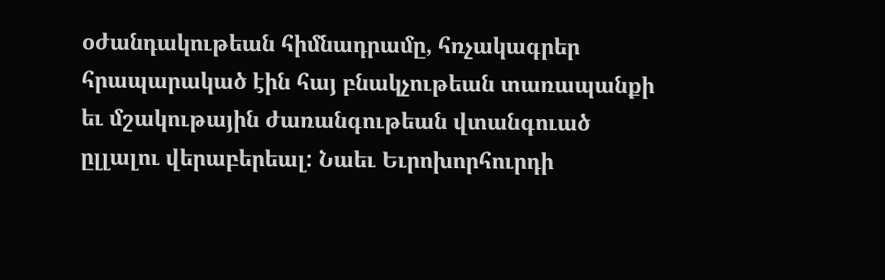օժանդակութեան հիմնադրամը, հռչակագրեր հրապարակած էին հայ բնակչութեան տառապանքի եւ մշակութային ժառանգութեան վտանգուած ըլլալու վերաբերեալ: Նաեւ Եւրոխորհուրդի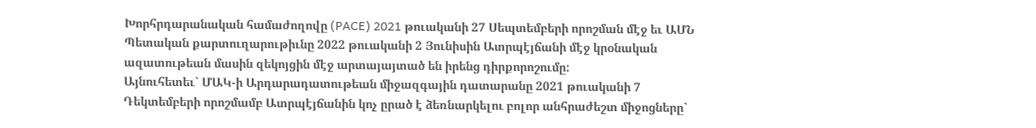Խորհրդարանական համաժողովը (PACE) 2021 թուականի 27 Սեպտեմբերի որոշման մէջ եւ ԱՄՆ Պետական քարտուղարութիւնը 2022 թուականի 2 Յունիսին Ատրպէյճանի մէջ կրօնական ազատութեան մասին զեկոյցին մէջ արտայայտած են իրենց դիրքորոշումը:
Այնուհետեւ` ՄԱԿ-ի Արդարադատութեան միջազգային դատարանը 2021 թուականի 7 Դեկտեմբերի որոշմամբ Ատրպէյճանին կոչ ըրած է ձեռնարկելու բոլոր անհրաժեշտ միջոցները`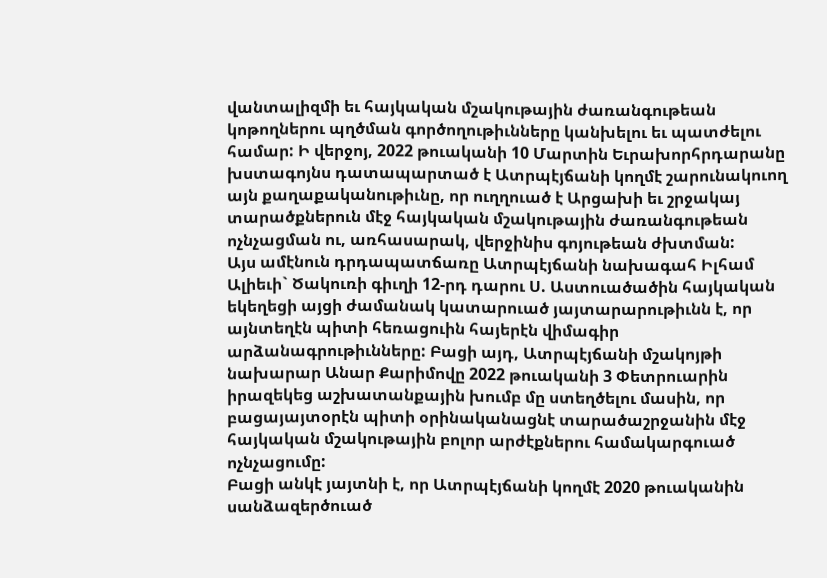վանտալիզմի եւ հայկական մշակութային ժառանգութեան կոթողներու պղծման գործողութիւնները կանխելու եւ պատժելու համար: Ի վերջոյ, 2022 թուականի 10 Մարտին Եւրախորհրդարանը խստագոյնս դատապարտած է Ատրպէյճանի կողմէ շարունակուող այն քաղաքականութիւնը, որ ուղղուած է Արցախի եւ շրջակայ տարածքներուն մէջ հայկական մշակութային ժառանգութեան ոչնչացման ու, առհասարակ, վերջինիս գոյութեան ժխտման:
Այս ամէնուն դրդապատճառը Ատրպէյճանի նախագահ Իլհամ Ալիեւի` Ծակուռի գիւղի 12-րդ դարու Ս. Աստուածածին հայկական եկեղեցի այցի ժամանակ կատարուած յայտարարութիւնն է, որ այնտեղէն պիտի հեռացուին հայերէն վիմագիր արձանագրութիւնները: Բացի այդ, Ատրպէյճանի մշակոյթի նախարար Անար Քարիմովը 2022 թուականի 3 Փետրուարին իրազեկեց աշխատանքային խումբ մը ստեղծելու մասին, որ բացայայտօրէն պիտի օրինականացնէ տարածաշրջանին մէջ հայկական մշակութային բոլոր արժէքներու համակարգուած ոչնչացումը:
Բացի անկէ յայտնի է, որ Ատրպէյճանի կողմէ 2020 թուականին սանձազերծուած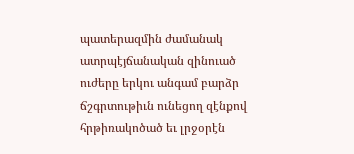պատերազմին ժամանակ ատրպէյճանական զինուած ուժերը երկու անգամ բարձր ճշգրտութիւն ունեցող զէնքով հրթիռակոծած եւ լրջօրէն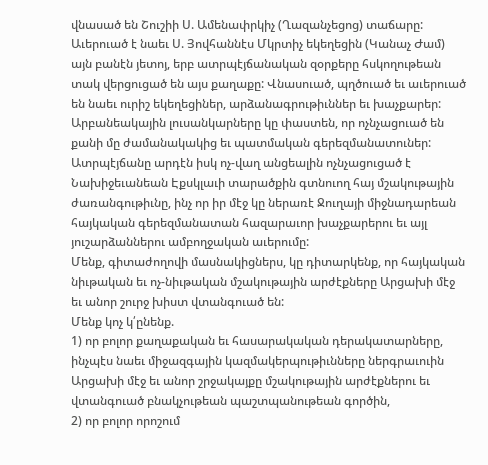վնասած են Շուշիի Ս. Ամենափրկիչ (Ղազանչեցոց) տաճարը: Աւերուած է նաեւ Ս. Յովհաննէս Մկրտիչ եկեղեցին (Կանաչ Ժամ) այն բանէն յետոյ, երբ ատրպէյճանական զօրքերը հսկողութեան տակ վերցուցած են այս քաղաքը: Վնասուած, պղծուած եւ աւերուած են նաեւ ուրիշ եկեղեցիներ, արձանագրութիւններ եւ խաչքարեր: Արբանեակային լուսանկարները կը փաստեն, որ ոչնչացուած են քանի մը ժամանակակից եւ պատմական գերեզմանատուներ:
Ատրպէյճանը արդէն իսկ ոչ-վաղ անցեալին ոչնչացուցած է Նախիջեւանեան Էքսկլաւի տարածքին գտնուող հայ մշակութային ժառանգութիւնը, ինչ որ իր մէջ կը ներառէ Ջուղայի միջնադարեան հայկական գերեզմանատան հազարաւոր խաչքարերու եւ այլ յուշարձաններու ամբողջական աւերումը:
Մենք, գիտաժողովի մասնակիցներս, կը դիտարկենք, որ հայկական նիւթական եւ ոչ-նիւթական մշակութային արժէքները Արցախի մէջ եւ անոր շուրջ խիստ վտանգուած են:
Մենք կոչ կ՛ընենք.
1) որ բոլոր քաղաքական եւ հասարակական դերակատարները, ինչպէս նաեւ միջազգային կազմակերպութիւնները ներգրաւուին Արցախի մէջ եւ անոր շրջակայքը մշակութային արժէքներու եւ վտանգուած բնակչութեան պաշտպանութեան գործին,
2) որ բոլոր որոշում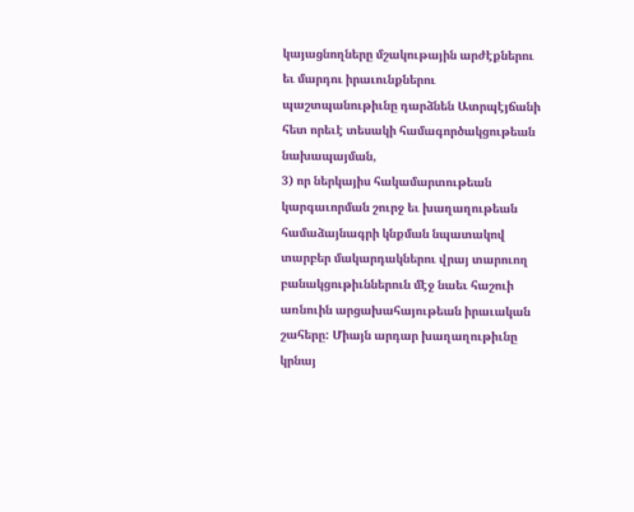կայացնողները մշակութային արժէքներու եւ մարդու իրաւունքներու պաշտպանութիւնը դարձնեն Ատրպէյճանի հետ որեւէ տեսակի համագործակցութեան նախապայման,
3) որ ներկայիս հակամարտութեան կարգաւորման շուրջ եւ խաղաղութեան համաձայնագրի կնքման նպատակով տարբեր մակարդակներու վրայ տարուող բանակցութիւններուն մէջ նաեւ հաշուի առնուին արցախահայութեան իրաւական շահերը: Միայն արդար խաղաղութիւնը կրնայ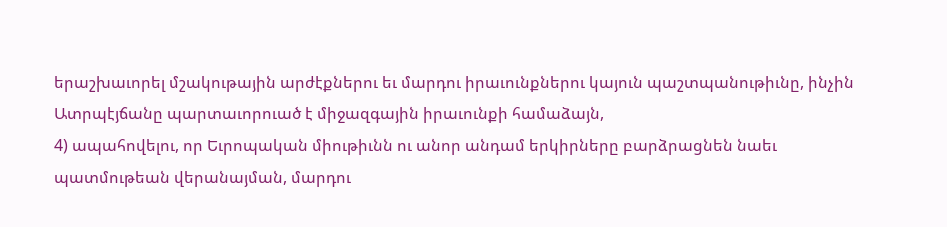երաշխաւորել մշակութային արժէքներու եւ մարդու իրաւունքներու կայուն պաշտպանութիւնը, ինչին Ատրպէյճանը պարտաւորուած է միջազգային իրաւունքի համաձայն,
4) ապահովելու, որ Եւրոպական միութիւնն ու անոր անդամ երկիրները բարձրացնեն նաեւ պատմութեան վերանայման, մարդու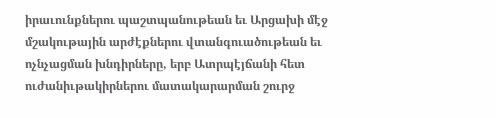իրաւունքներու պաշտպանութեան եւ Արցախի մէջ մշակութային արժէքներու վտանգուածութեան եւ ոչնչացման խնդիրները, երբ Ատրպէյճանի հետ ուժանիւթակիրներու մատակարարման շուրջ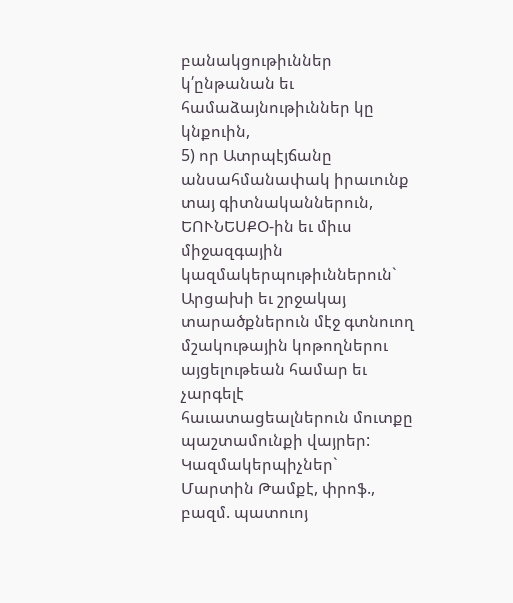բանակցութիւններ կ՛ընթանան եւ համաձայնութիւններ կը կնքուին,
5) որ Ատրպէյճանը անսահմանափակ իրաւունք տայ գիտնականներուն, ԵՈՒՆԵՍՔՕ-ին եւ միւս միջազգային կազմակերպութիւններուն` Արցախի եւ շրջակայ տարածքներուն մէջ գտնուող մշակութային կոթողներու այցելութեան համար եւ չարգելէ հաւատացեալներուն մուտքը պաշտամունքի վայրեր:
Կազմակերպիչներ`
Մարտին Թամքէ, փրոֆ., բազմ. պատուոյ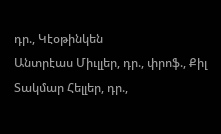դր., Կէօթինկեն
Անտրէաս Միւլլեր, դր., փրոֆ., Քիլ
Տակմար Հելլեր, դր.,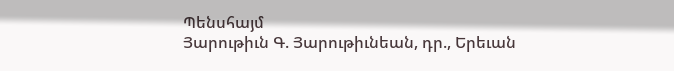Պենսհայմ
Յարութիւն Գ. Յարութիւնեան, դր., Երեւան